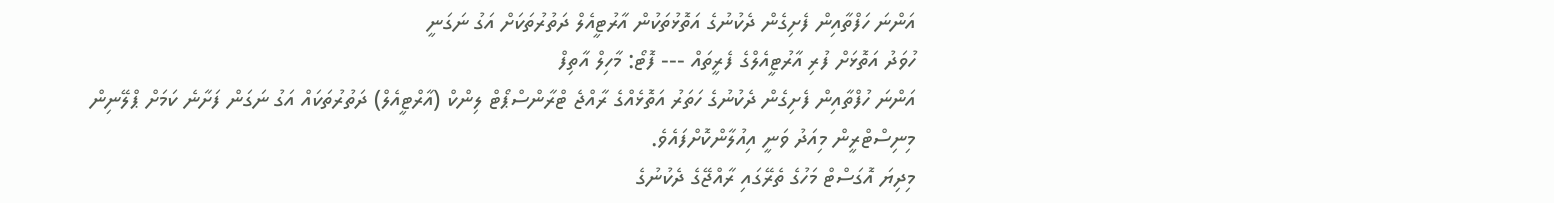އަންނަ ހަފްތާއިން ފެށިގެން ދެކުނުގެ އަތޮޅުތަކުން އާރުޓީއެލް ދަތުރުތަކަށް އަގު ނަގަނީ
ހުވަދު އަތޮޅަށް ފުރި އާރުޓީއެލްގެ ފެރީތައް --- ފޮޓޯ: މާހިލް އާތިފް
އަންނަ ހުފްތާއިން ފެށިގެން ދެކުނުގެ ހަތަރު އަތޮޅެއްގެ ރާއްޖެ ޓްރާންސްޕޯޓް ލިންކް (އާރްޓީއެލް) ދަތުރުތަކައް އަގު ނަގަން ފަށާނެ ކަމަށް ޕްލޭނިން މިނިސްޓްރީން މިއަދު ވަނީ އިއުލާންކޮށްފައެވެ.
މިދިޔަ އޮގަސްޓް މަހުގެ ތެރޭގައި ރާއްޖޭގެ ދެކުނުގެ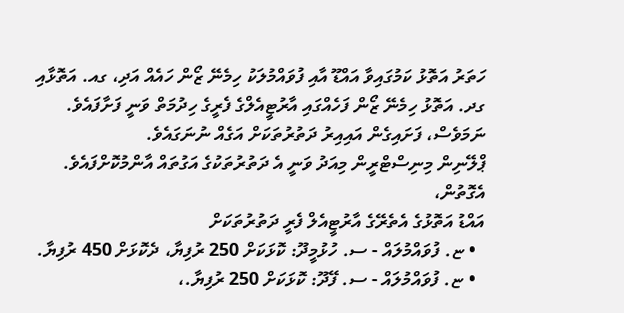ހަތަރު އަތޮޅު ކަމުގައިވާ އައްޑޫ އާއި ފުވައްމުލަކު ހިމެނޭ ޒޯން ހައެއް އަދި، ގއ. އަތޮޅާއި ގދ. އަތޮޅު ހިމެނޭ ޒޯން ފަހެއްގައި އާރުޓީއެލްގެ ފެރީގެ ހިދުމަތް ވަނީ ފަށާފައެވެ. ނަމަވެސް، ފަށައިގެން އައިއިރު ދަތުރުތަކަށް އަގެއް ނުނަގައެވެ.
ޕްލޭނިން މިނިސްޓްރީން މިއަދު ވަނީ އެ ދަތުރުތަކުގެ އަގުތައް އާންމުކޮށްފައެވެ. އެގޮތުން،
އައްޑު އަތޮޅުގެ އެތެރޭގެ އާރުޓީއެލް ފެރީ ދަތުރުތަކަށް
  • ޏ. ފުވައްމުލައް - ސ. ހުޅުމީދޫ: ކޮޅަކަށް 250 ރުފިޔާ، ދެކޮޅަށް 450 ރުފިޔާ.
  • ޏ. ފުވައްމުލައް - ސ. ފޭދޫ: ކޮޅަކަށް 250 ރުފިޔާ.،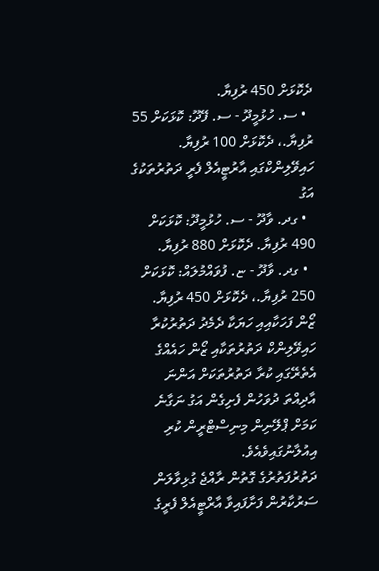ދެކޮޅަށް 450 ރުފިޔާ.
  • ސ. ހުޅުމީދޫ - ސ. ފޭދޫ: ކޮޅަކަށް 55 ރުފިޔާ.، ދެކޮޅަށް 100 ރުފިޔާ.
ހައިވޭލިންކްގައި އާރުޓީއެލް ފެރީ ދަތުރުތަކުގެ އަގު
  • ގދ. ވާދޫ - ސ. ހުޅުމީދޫ: ކޮޅަކަށް 490 ރުފިޔާ. ދެކޮޅަށް 880 ރުފިޔާ.
  • ގދ. ވާދޫ - ޏ. ފުވައްމުލައް: ކޮޅަކަށް 250 ރުފިޔާ.، ދެކޮޅަށް 450 ރުފިޔާ.
ޒޯން ފަހަކާއިއި ހަޔަކާ ދެމެދު ދަތުރުކުރާ ހައިވޭލިންކް ދަތުރުތަކާއި ޒޯން ހައެއްގެ އެތެރޭގައި ކުރާ ދަތުރުތަކަށް އަންނަ އާދިއްތަ ދުވަހުން ފެށިގެން އަގު ނަގާނެ ކަމަށް ޕްލޭނިން މިނިސްޓްރީން ކުރި އިއުލާނުގައިވެއެވެ.
ދަތުރުފަތުރުގެ ގޮތުން ރާއްޖެ ގުޅިވާލަން ސަރުކާރުން ފަށާފައިވާ އާރްޓީއެލް ފެރީގެ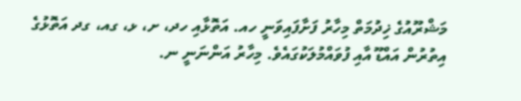މަޝްރޫއުގެ ޚިދުމަތް މިހާރު ފަށާފައިވަނީ ހއ. އަތޮޅާއި ހދ، ށ، ޅ، ގއ، ގދ އަތޮޅުގެ އިތުރުން އައްޑޫ އާއި ފުވައްމުލަކުގައެވެ. މިހާރު އަންނަނީ ނ.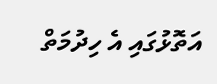އަތޮޅުގައި އެ ހިދުމަތް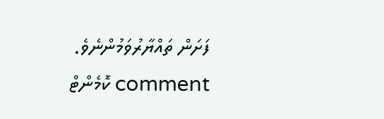ފަށަން ތައްޔާރުވަމުންނެވެ.
comment ކޮމެންޓް